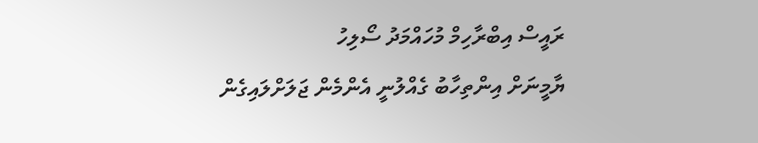ރައީސް އިބްރާހިމް މުހައްމަދު ސޯލިހު
ޔާމީނަށް އިންތިހާބު ގެއްލުނީ އެންމެން ޖަލަށްލައިގެން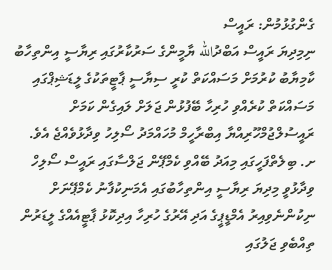ގެންގުޅުމުން: ރައީސް
ނިމިދިޔަ ރައީސް އަބްދުالله ޔާމީންގެ ސަރުކާރުގައި ރިޔާސީ އިންތިހާބު ކާމިޔާބު ކުރުމަށް މަސައްކަތް ކުރީ ސިޔާސީ ޕާޓީތަކުގެ ލީޑަޝިޕްގައި މަސައްކަތް ކުރެއްވި ހުރިހާ ބޭފުޅުން ޖަލަށް ލައިގެން ކަމަށް ރައީސުލްޖުމްހޫރިއްޔާ އިބްރާހީމް މުހައްމަދު ސޯލިހު ވިދާޅުވެއްޖެ އެވެ.
ށ. ބިލެތްފަހީގައި މިއަދު ބޭއްވި ކެމްޕޭން ޖަލްސާގައި ރައީސް ސޯލިހް ވިދާޅުވީ މިދިޔަ ރިޔާސީ އިންތިހާބުގައި އެމަނިކުފާނު ކެމްޕޭނަށް ނިކުންނެވިއިރު އެމްޑީޕީގެ އަދި އޭރުގެ ހުރިހާ އިދިކޮޅު ޕާޓީއެއްގެ ލީޑަރުން ތިއްބެވި ޖަލުގައި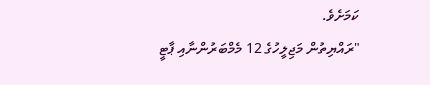ކަމަށެވެ.
"ރައްޔިތުން މަޖިލީހުގެ 12 މެމްބަރުންނާއި ޕާޓީ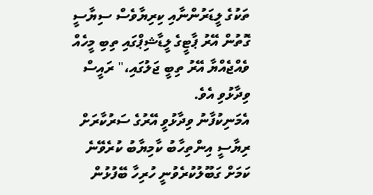ތަކުގެ ލީޑަރުންނާއި ކިރިޔާވެސް ސިޔާސީ ގޮތުން އޭރު ޕާޓީގެ ލީޑާޝިޕްގައި ތިބި މީހެއް ވެއްޖެއްޔާ އޭރު ތިބީ ޖަލުގައި،" ރައީސް ވިދާޅުވި އެވެ.
އެމަނިކުފާނު ވިދާޅުވީ އޭރުގެ ސަރުކާރަށް ރިޔާސީ އިންތިހާބު ކާމިޔާބު ކުރެވޭނެ ކަމަށް ގަބޫލުކުރެވުނީ ހުރިހާ ބޭފުޅުން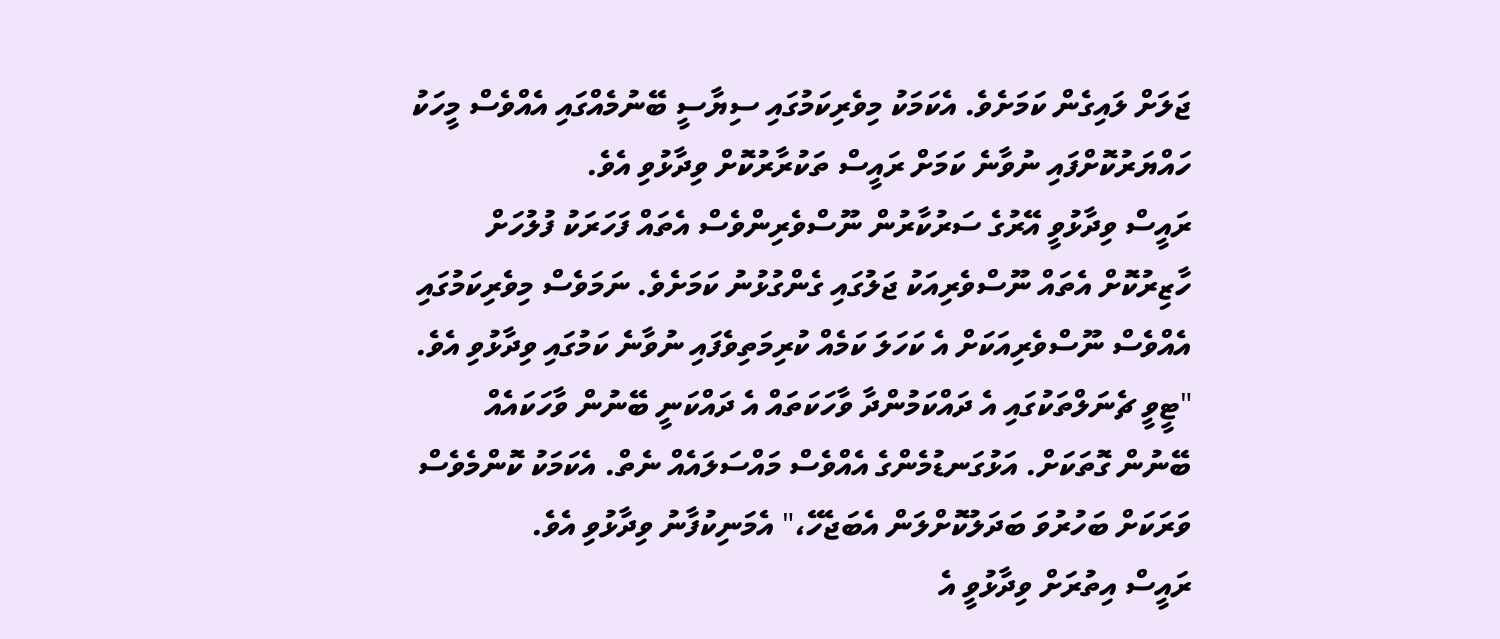ޖަލަށް ލައިގެން ކަމަށެވެ. އެކަމަކު މިވެރިކަމުގައި ސިޔާސީ ބޭނުމެއްގައި އެއްވެސް މީހަކު ހައްޔަރުކޮށްފައި ނުވާނެ ކަމަށް ރައީސް ތަކުރާރުކޮށް ވިދާޅުވި އެވެ.
ރައީސް ވިދާޅުވީ އޭރުގެ ސަރުކާރުން ނޫސްވެރިންވެސް އެތައް ފަހަރަކު ފުލުހަށް ހާޒިރުކޮށް އެތައް ނޫސްވެރިއަކު ޖަލުގައި ގެންގުޅުނު ކަމަށެވެ. ނަމަވެސް މިވެރިކަމުގައި އެއްވެސް ނޫސްވެރިއަކަށް އެ ކަހަލަ ކަމެއް ކުރިމަތިވެފައި ނުވާނެ ކަމުގައި ވިދާޅުވި އެވެ.
"ޓީވީ ޗެނަލްތަކުގައި އެ ދައްކަމުންދާ ވާހަކަތައް އެ ދައްކަނީ ބޭނުން ވާހަކައެއް ބޭނުން ގޮތަކަށް. އަޅުގަނޑުމެންގެ އެއްވެސް މައްސަލައެއް ނެތް. އެކަމަކު ކޮންމެވެސް ވަރަކަށް ބަހުރުވަ ބަދަލުކޮށްލަން އެބަޖެހޭ،" އެމަނިކުފާނު ވިދާޅުވި އެވެ.
ރައީސް އިތުރަށް ވިދާޅުވީ އެ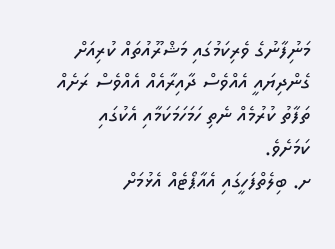މަނިުފާނުގެ ވެރިކަމުގައި މަޝްރޫއުތައް ކުރިއަށް ގެންދިޔައީ އެއްވެސް ދާއިރާއެއް އެއްވެސް ރަށެއް ތަފާތު ކުރުމެއް ނެތި ހަމަހަމަކަމާއި އެކުގައި ކަމަށެވެ.
ށ. ބިލެތްފަހީގައި އެއާޕޯޓެއް އެޅުމަށް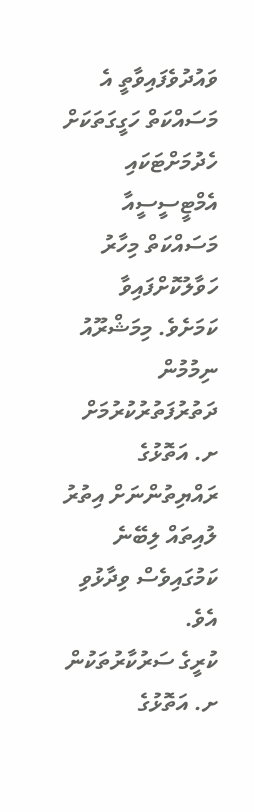ވައުދުވެފައިވާތީ އެ މަސައްކަތް ހަގީގަތަކަށް ހެދުމަށްޓަކައި އެމްޓީސީސީއާ މަސައްކަތް މިހާރު ހަވާލުކޮށްފައިވާ ކަމަށެވެ. މިމަޝްރޫއު ނިމުމުން ދަތުރުފަތުރުކުރުމަށް ށ. އަތޮޅުގެ ރައްޔިތުންނަށް އިތުރު ލުއިތައް ލިބޭނެ ކަމުގައިވެސް ވިދާޅުވި އެވެ.
ކުރީގެ ސަރުކާރުތަކުން ށ. އަތޮޅުގެ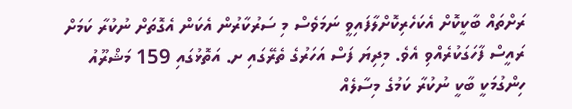ރަށްތައް ބާކީކޮށް އެކަހެރިކޮށްލާފައިވީ ނަމަވެސް މި ސަރުކާރުން އެކަން އެގޮތަށް ނުކުރާ ކަމަށް ރައީސް ފާހަގަކުރެއްވި އެވެ. މިދިޔަ ފަސް އަހަރުގެ ތެރޭގައި ށ. އަތޮޅުގައި 159 މަޝްރޫއު ހިންގުމަކީ ބާކީ ނުކުރާ ކަމުގެ މިސާލެއް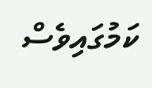ކަމުގައިވެސް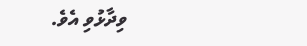ވިދާޅުވި އެވެ.